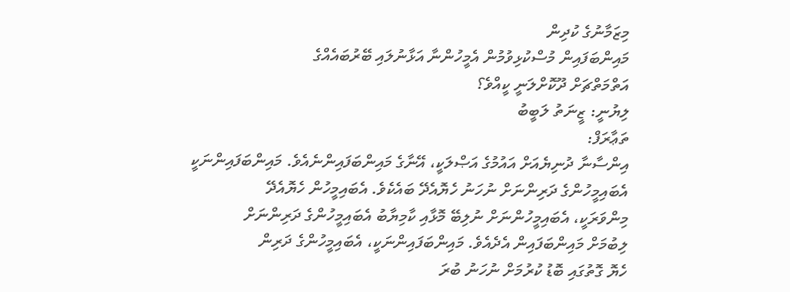މިޒަމާނުގެ ކުދިން
މައިންބަފައިން މުސްކުޅިވުމުން އެމީހުންނާ އަޅާނުލައި ބޭރުބައެއްގެ
އަތްމަތްޗަށް ދޫކޮށްލަނީ ކީއްވެ؟
ލިޔުނީ: ޒީނަތު ލަބީބު
ތަޢާރަފް:
އިންސާނާ ދުނިޔެއަށް އައުމުގެ އަޞްލަކީ، އޭނާގެ މައިންބަފައިންނެއެވެ. މައިންބަފައިންނަކީ
އެބައިމީހުންގެ ދަރިންނަށް ނުހަނު ހެޔޮއެދޭ ބައެކެވެ. އެބައިމީހުން ހެޔޮއެދޭ
މިންވަރަކީ، އެބައިމީހުންނަށް ނުލިބޭ މޮޅާއި ކާމިޔާބު އެބައިމީހުންގެ ދަރިންނަށް
ލިބުމަށް މައިންބަފައިން އެދެއެވެ. މައިންބަފައިންނަކީ، އެބައިމީހުންގެ ދަރިން
ހެޔޮ ގޮތުގައި ބޮޑު ކުރުމަށް ނުހަނު ބުރަ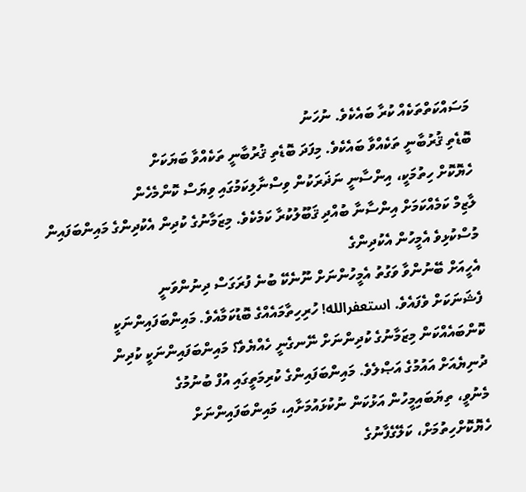މަސައްކަތްތަކެއް ކުރާ ބައެކެވެ. ނުހަނު
ބޮޑެތި ޤުރުބާނީ ތަކެއްވާ ބައެކެވެ. މިފަދަ ބޮޑެތި ޤުރުބާނީ ތަކެއްވާ ބަޔަކަށް
ހެޔޮކޮށް ހިތުމަކީ، އިންސާނީ ނަޛަރަކުން ވިސްނާލިކަމުގައި ވިޔަސް ކޮންމެހެން
ލާޒިމް ކަމެއްކަމަށް އިންސާނާ ބުއްދި ޤަބޫލުކުރާ ކަމެކެވެ. މިޒަމާނުގެ ކުދިން އެކުދިންގެ މައިންބަފައިން މުސްކުޅިވެ އެމީހުން އެކުދިންގެ
އެހީއަށް ބޭނުންވާ ވަގުތު އެމީހުންނަށް ނޫނެކޭ ބުނެ ފުރަގަސް ދިނުންވަނީ
ފެޝަނަކަށް ވެފައެވެ. استعفرالله! ހުރިހިތާމައެއްގެ ބޮޑުކަމާއެވެ. މައިންބަފައިންނަކީ
ކޮންބައެއްކަން މިޒަމާނުގެ ކުދިންނަށް ނޭނގެނީ ހެއްޔެވެ؟ މައިންބަފައިންނަކީ ކުދިން
ދުނިޔެއަށް އައުމުގެ އަޞްލެވެ. މައިންބަފައިންގެ ކުރިމަތީގައި އުފް ބުނުމުގެ
މެނުވީ، ތިޔަބައިމީހުން އަޅުކަން ނުކުޅައުމަށާއި، މައިންބަފައިންނަށް
ހެޔޮކޮށްހިތުމަށް، ކަލޭގެފާނުގެ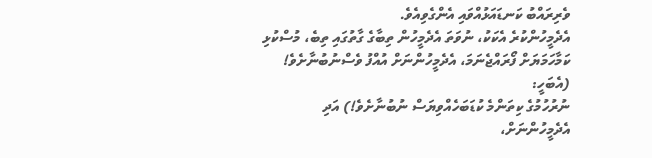ވެރިރައްބު ކަނޑައަޅުއްވައި އެންގެވިއެވެ.
އެދެމީހުންކުރެ އެކަކު، ނުވަތަ އެދެމީހުން ތިބާގެ ގާތުގައި ތިބެ، މުސްކުޅި
ކަމާހަމަޔަށް ފޯރައްޖެނަމަ، އެދެމީހުންނަށް އުއްފު ވެސްނުބުނާށެވެ! (އެބަހީ:
ނުރުހުމުގެ ކިތަންމެ ކުޑަބަހެއްވިޔަސް ނުބުނާށެވެ!) އަދި އެދެމީހުންނަށް،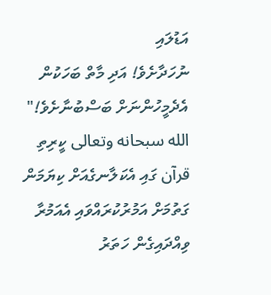އަޑުލައި
ނުހަދާށެވެ! އަދި މާތް ބަހަކުން އެދެމީހުންނަށް ބަސްބުނާށެވެ!"
الله سبحانه وتعالى ކީރިތި قرآن ގައި އެކަލާނގެއަށް ކިޔަމަން ގަތުމަށް އަމުރުކުރައްވައި އެއަމުރާ ވިއްދައިގެން ހަތަރު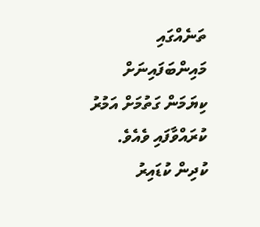ތަނެއްގައި މައިންބަފައިނަށް ކިޔަމަން ގަތުމަށް އަމުރު ކުރައްވާފައި ވެއެވެ. ކުދިން ކުޑައިރު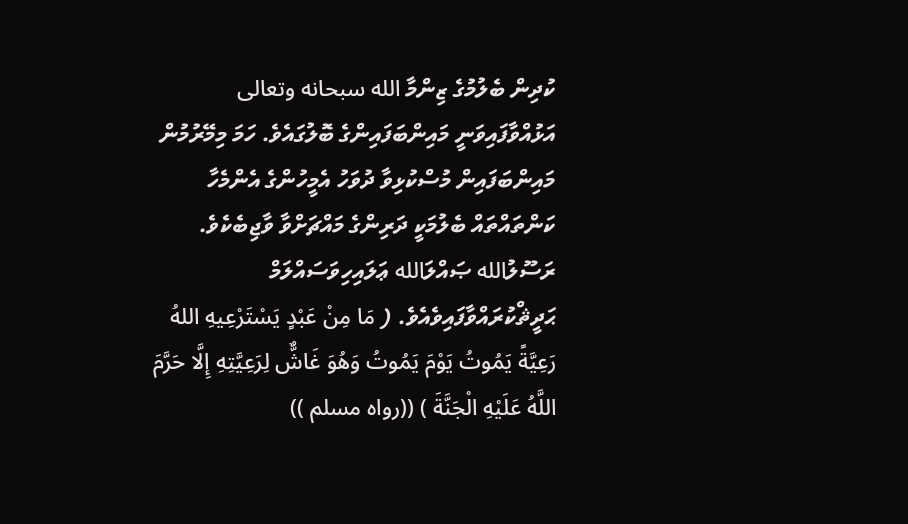ކުދިން ބެލުމުގެ ޒިންމާ الله سبحانه وتعالى އަޅުއްވާފައިވަނީ މައިންބަފައިންގެ ބޮލުގައެވެ. ހަމަ މިމޭރުމުން މައިންބަފައިން މުސްކުޅިވާ ދުވަހު އެމީހުންގެ އެންމެހާ ކަންތައްތައް ބެލުމަކީ ދަރިންގެ މައްޗަށްވާ ވާޖިބެކެވެ. ރަސޫލުالله ޞައްލަالله ޢަލައިހިވަސައްލަމް ޙަދީޘްކުރައްވާފައިވެއެވެ. ( مَا مِنْ عَبْدٍ يَسْتَرْعِيهِ اللهُ رَعِيَّةً يَمُوتُ يَوْمَ يَمُوتُ وَهُوَ غَاشٌّ لِرَعِيَّتِهِ إِلَّا حَرَّمَ اللَّهُ عَلَيْهِ الْجَنَّةَ ) ((رواه مسلم ))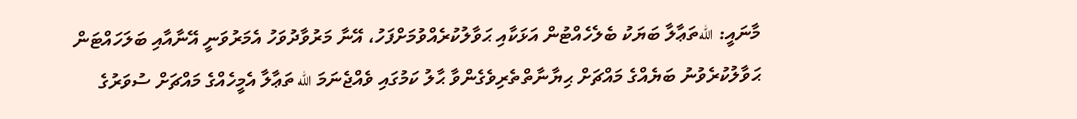މާނައީ: اللهތަޢާލާ ބަޔަކު ބެލެހެއްޓުން އަޅަކާއި ޙަވާލުކުރެއްވުމަށްފަހު، އޭނާ މަރުވާދުވަހު އެމަރުވަނީ އޭނާއާއި ބަލަހައްޓަން ޙަވާލުކުރެވުނު ބަޔެއްގެ މައްޗަށް ޙިޔާނާތްތެރިވެގެންވާ ޙާލު ކަމުގައި ވެއްޖެނަމަ الله ތަޢާލާ އެމީހެއްގެ މައްޗަށް ސުވަރުގެ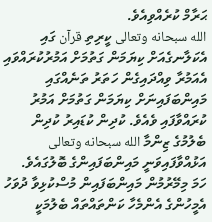ޙަރާމް ކުރެއްވިއެވެ.
الله سبحانه وتعالى ކީރިތި قرآن ގައި އެކަލާނގެއަށް ކިޔަމަން ގަތުމަށް އަމުރުކުރައްވައި އެއަމުރާ ވިއްދައިގެން ހަތަރު ތަނެއްގައި މައިންބަފައިނަށް ކިޔަމަން ގަތުމަށް އަމުރު ކުރައްވާފައި ވެއެވެ. ކުދިން ކުޑައިރު ކުދިން ބެލުމުގެ ޒިންމާ الله سبحانه وتعالى އަޅުއްވާފައިވަނީ މައިންބަފައިންގެ ބޮލުގައެވެ. ހަމަ މިމޭރުމުން މައިންބަފައިން މުސްކުޅިވާ ދުވަހު އެމީހުންގެ އެންމެހާ ކަންތައްތައް ބެލުމަކީ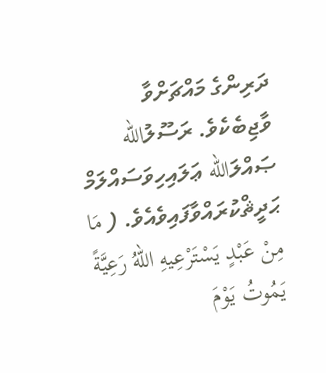ދަރިންގެ މައްޗަށްވާ ވާޖިބެކެވެ. ރަސޫލުالله ޞައްލަالله ޢަލައިހިވަސައްލަމް ޙަދީޘްކުރައްވާފައިވެއެވެ. ( مَا مِنْ عَبْدٍ يَسْتَرْعِيهِ اللهُ رَعِيَّةً يَمُوتُ يَوْمَ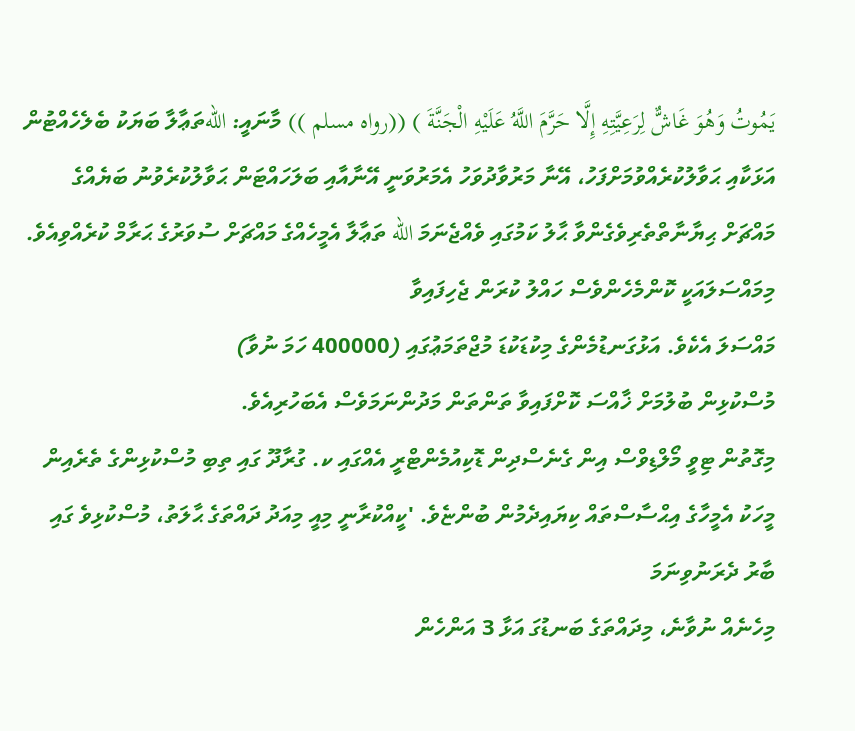يَمُوتُ وَهُوَ غَاشٌّ لِرَعِيَّتِهِ إِلَّا حَرَّمَ اللَّهُ عَلَيْهِ الْجَنَّةَ ) ((رواه مسلم )) މާނައީ: اللهތަޢާލާ ބަޔަކު ބެލެހެއްޓުން އަޅަކާއި ޙަވާލުކުރެއްވުމަށްފަހު، އޭނާ މަރުވާދުވަހު އެމަރުވަނީ އޭނާއާއި ބަލަހައްޓަން ޙަވާލުކުރެވުނު ބަޔެއްގެ މައްޗަށް ޙިޔާނާތްތެރިވެގެންވާ ޙާލު ކަމުގައި ވެއްޖެނަމަ الله ތަޢާލާ އެމީހެއްގެ މައްޗަށް ސުވަރުގެ ޙަރާމް ކުރެއްވިއެވެ.
މިމައްސަލައަކީ ކޮންމެހެންވެސް ހައްލު ކުރަން ޖެހިފައިވާ
މައްސަލަ އެކެވެ. އަޅުގަނޑުމެންގެ މިކުޑަކުޑަ މުޖްތަމަޢުގައި (400000 ހަމަ ނުވާ)
މުސްކުޅިން ބުލުމަށް ޚާއްސަ ކޮށްފައިވާ ތަންތަން މަދުންނަމަވެސް އެބަހުރިއެވެ.
މިގޮތުން ޓިވީ މޯލްޑިވްސް އިން ގެނެސްދިން ޑޮކިއުމެންޓްރީ އެއްގައި ކ. ގުރާދޫ ގައި ތިބި މުސްކުޅިންގެ ތެރެއިން
މީހަކު އެމީހާގެ އިޙްސާސްތައް ކިޔައިދެމުން ބުންޏެވެ. 'ކީއްކުރާނީ މިއީ މިއަދު ދައްތަގެ ޙާލަތު، މުސްކުޅިވެ ގައި ބާރު ދެރަނުވިނަމަ
މިހެނެއް ނުވާނެ، މިދައްތަގެ ބަނޑުގަ އަޅާ 3 އަންހެން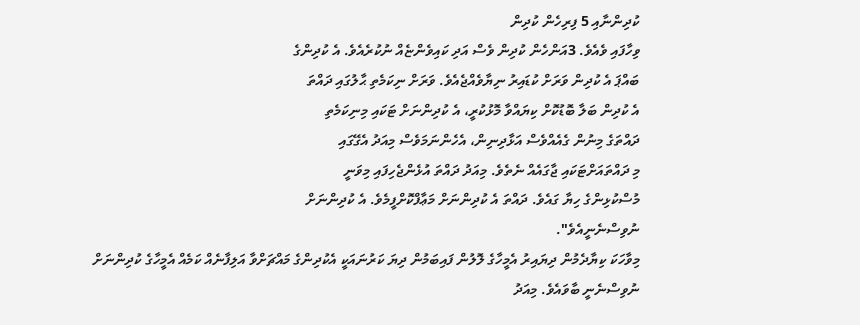ކުދިންނާއި 5 ފިރިހެން ކުދިން
ވިހާފައި ވެއެވެ. 3އަންހެން ކުދިން ވެސް އަދި ކައިވެންޏެއް ނުކުރެއެވެ. އެ ކުދިންގެ
ބައްޕަ އެ ކުދިން ވަރަށް ކުޑައިރު ނިޔާވެއްޖެއެވެ. ވަރަށް ނިކަމެތި ޙާލުގައި ދައްތަ
އެ ކުދިން ބަލާ ބޮޑުކޮށް ކިޔައްވާ މޮޅުކުރީ، އެ ކުދިންނަށް ޓަކައި މިނިކަމެތި
ދައްތަގެ މިނުން ގެއެއްވެސް އަޅާދިނިން، އެހެންނަމަވެސް މިއަދު އެގޭގައި
މި ދައްތައަށްޓަކައި ޖާގައެއް ނެތެވެ. މިއަދު ދައްތަ އުޅެންޖެހިފައި މިވަނީ
މުސްކުޅިންގެ ހިޔާ ގައެވެ. ދައްތަ އެ ކުދިންނަށް މަޢާފްކޮށްފީމެވެ. އެ ކުދިންނަށް
ނުވިސްނެނީއެވެ".
މިވާހަކަ ކިޔާދެމުން ދިޔައިރު އެމީހާގެ ލޮލުން ފައިބަމުން ދިޔަ ކަރުނައަކީ އެކުދިންގެ މައްޗަށްވާ އަލިފާނެއް ކަމެއް އެމީހާގެ ކުދިންނަށް ނުވިސްނެނީ ބާވައެވެ. މިއަދު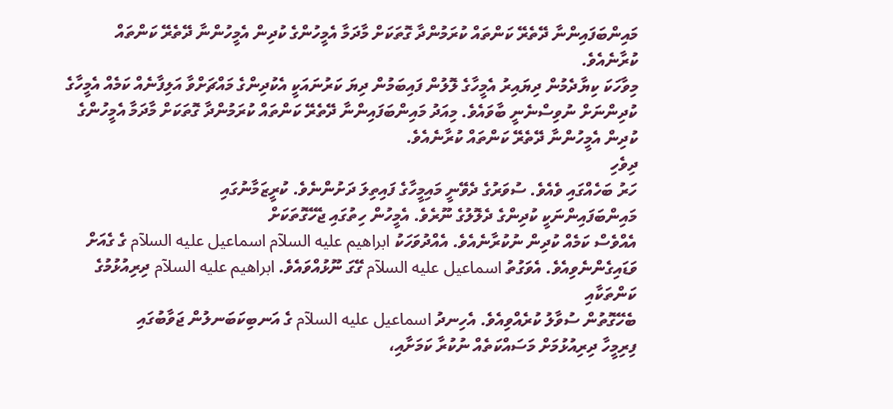މައިންބަފައިންނާ ދޭތެރޭ ކަންތައް ކުރަމުންދާ ގޮތަކަށް މާދަމާ އެމީހުންގެ ކުދިން އެމީހުންނާ ދޭތެރޭ ކަންތައް ކުރާނެއެވެ.
މިވާހަކަ ކިޔާދެމުން ދިޔައިރު އެމީހާގެ ލޮލުން ފައިބަމުން ދިޔަ ކަރުނައަކީ އެކުދިންގެ މައްޗަށްވާ އަލިފާނެއް ކަމެއް އެމީހާގެ ކުދިންނަށް ނުވިސްނެނީ ބާވައެވެ. މިއަދު މައިންބަފައިންނާ ދޭތެރޭ ކަންތައް ކުރަމުންދާ ގޮތަކަށް މާދަމާ އެމީހުންގެ ކުދިން އެމީހުންނާ ދޭތެރޭ ކަންތައް ކުރާނެއެވެ.
ދިވެހި
ހަރު ބަހެއްގައި ވެއެވެ. ސުވަރުގެ ދެވޭނީ މައިމީހާގެ ފައިތިލަ ދަށުންނެވެ. ކުރީޒަމާނުގައި
މައިންބަފައިންނަކީ ކުދިންގެ ދެލޮލުގެ ނޫރެވެ. އެމީހުން ހިތުގައި ޖެހޭގޮތަކަށް
އެއްވެސް ކަމެއް ކުދިން ނުކުރާނެއެވެ. އެއްދުވަހަކު ابراهيم عليه السلآم اسماعيل عليه السلآم ގެ ގެއަށް ވަޑައިގެންނެވިއެވެ. އެވަގުތު اسماعيل عليه السلآم ގޭގަ ނޫޅުއްވައެވެ. ابراهيم عليه السلآم ދިރިއުޅުމުގެ ކަންތަކާއި
ބެހޭގޮތުން ސުވާލު ކުރެއްވިއެވެ. އެހިނދު اسماعيل عليه السلآم ގެ އަނބިކަބަނލުން ޖަވާބުގައި
ފިރިމީހާ ދިރިއުޅުމަށް މަސައްކަތެއް ނުކުރާ ކަމަށާއި،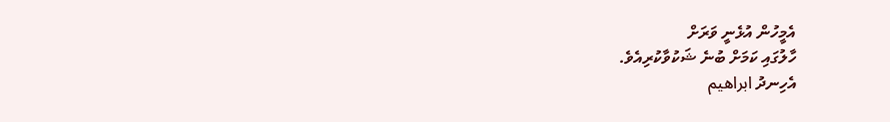އެމީހުން އުޅެނީ ވަރަށް
ހާލުގައި ކަމަށް ބުނެ ޝަކުވާކުރިއެވެ.
އެހިނދު ابراهيم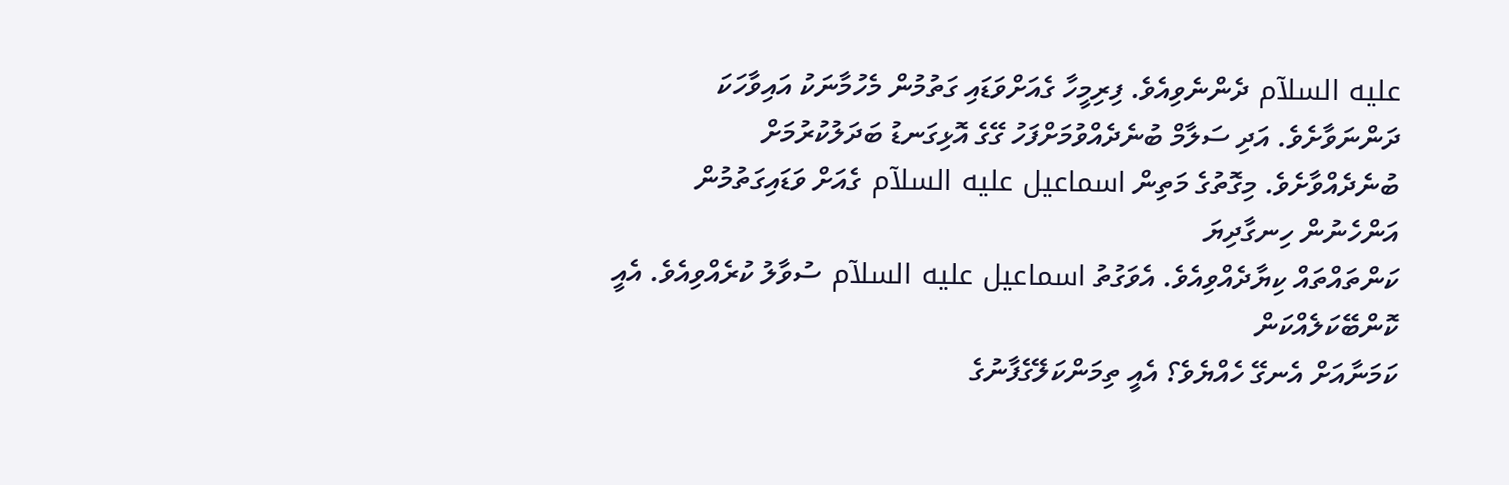عليه السلآم ދެންނެވިއެވެ. ފިރިމީހާ ގެއަށްވަޑައި ގަތުމުން މެހުމާނަކު އައިވާހަކަ
ދަންނަވާށެވެ. އަދި ސަލާމް ބުނެދެއްވުމަށްފަހު ގޭގެ އޮޅިގަނޑު ބަދަލުކުރުމަށް
ބުނެދެއްވާށެވެ. މިގޮތުގެ މަތިން اسماعيل عليه السلآم ގެއަށް ވަޑައިގަތުމުން އަންހެނުން ހިނގާދިޔަ
ކަންތައްތައް ކިޔާދެއްވިއެވެ. އެވަގުތު اسماعيل عليه السلآم ސުވާލު ކުރެއްވިއެވެ. އެއީ ކޮންބޭކަލެއްކަން
ކަމަނާއަށް އެނގޭ ހެއްޔެވެ؟ އެއީ ތިމަންކަލޭގެފާނުގެ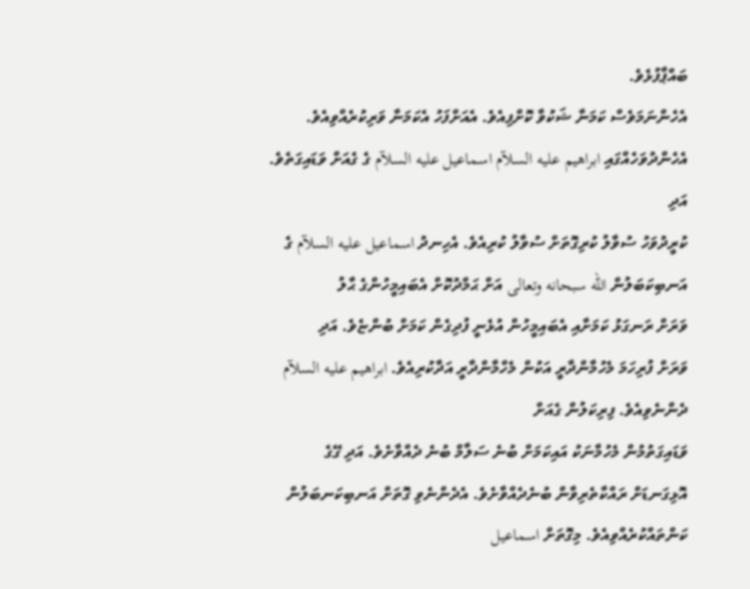ބައްޕާފުޅެވެ.
އެހެންނަމަވެސް ކަމަނާ ޝަކުވާ ކޮށްފިއެވެ. އެއަށްފަހު އެކަމަނާ ވަރިކުރެއްވިއެވެ.
އެހެންދުވަހެއްގައި ابراهيم عليه السلآم اسماعيل عليه السلآم ގެ ގެއަށް ވަޑައިގަތެވެ. އަދި
ކުރީދުވަހު ސުވާލު ކުރިގޮތަށް ސުވާލު ކުރިއެވެ. އެހިނދު اسماعيل عليه السلآم ގެ އަނބިކަބަލުން الله سبحانه وتعالى އަށް ޙަމްދުކޮށް އެބައިމީހުންގެ ޙާލު
ވަރަށް ރަނގަޅު ކަމަށާއި އެބައިމީހުން އުޅެނީ ފުދިގެން ކަމަށް ބުންޏެވެ. އަދި
ވަރަށް ފުރިހަމަ މެހުމާންދާރީ އަކުން މެހްމާންދާރީ އަދާކުރިއެވެ. ابراهيم عليه السلآم ދެންނެވިއެވެ. ފިރިކަލުން ގެއަށް
ވަޑައިގަތުމުން މެހުމާނަކު އައިކަމަށް ބުނެ ސަލާމް ބުނެ ދެއްވާށެވެ. އަދި ގޭގެ
އޮޅިގަނޑަށް ރައްކާތެރިވާން ބުނެދެއްވާށެވެ. އެދެންނެވި ގޮތަށް އަނބިކަނބަލުން
ކަންތައްކުރެއްވިއެވެ. މިގޮތަށް اسماعيل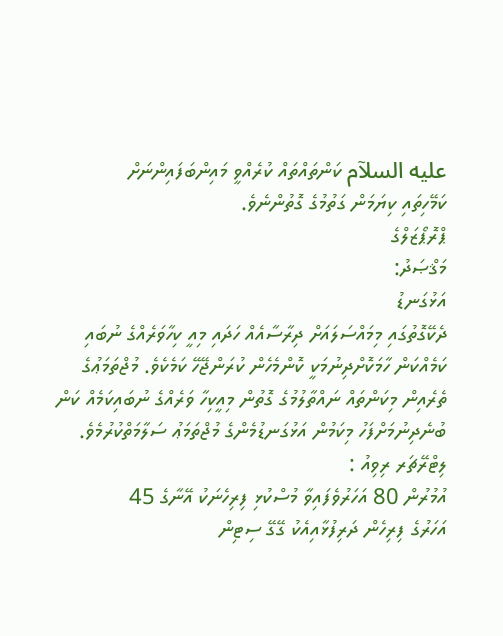عليه السلآم ކަންތައްތައް ކުރެއްވީ މައިންބަފައިންނަށް
ކަމޭހިތައި ކިޔަމަން ގަތުމުގެ ގޮތުންނެވެ.
ޕްރޮޕޯޒަލްގެ
މަޤްޞަދު:
އަޅުގަނޑު
ދެކޭގޮތުގައި މިމައްސަލައަށް ދިރާސާއެއް ހަދައި މިއީ ކިހާވަރެއްގެ ނުބައި
ކަމެއްކަން ހާމަކޮށްދިނުމަކީ ކޮންމެހެން ކުރަންޖޭހޭ ކަމެކެވެ. މުޖްތަމަޢުގެ
ތެރެއިން މިކަންތައް ނައްތާލުމުގެ ގޮތުން މިއީކިހާ ވަރެއްގެ ނުބައިކަމެއް ކަން
ބުނެދިނުމަށްފަހު މިކަމުން އަޅުގަނޑުމެންގެ މުޖްތަމަޢު ސަލާމަތްކުރުމެވެ.
ލިޓްރޭޗަރ ރިވިއު :
އުމުރުން 80 އަހަރުވެފައިވާ މުސްކުޅި ފިރިހެނަކު އޭނާގެ 45
އަހަރުގެ ފިރިހެން ދަރިފުޅާއިއެކު ގޭގޭ ސިޓިން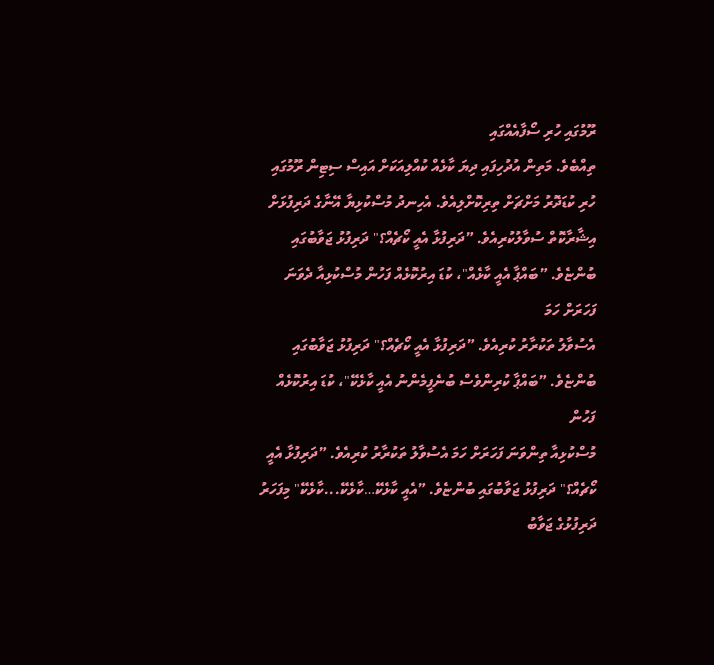ރޫމުގައި ހުރި ސޯފާއެއްގައި
ތިއްބެވެ. މަތިން އުދުހިފައި ދިޔަ ކާޅެއް ކުއްލިއަކަށް އައިސް ސިޓިން ރޫމުގައި
ހުރި ކުޑަދޮރު މަށްޗަށް ތިރިކޮށްލިއެވެ. އެހިނދު މުސްކުޅިޔާ އޭނާގެ ދަރިފުޅަށް
އިޝާރާކޮތް ސުވާލުކުރިއެވެ. ”ދަރިފުޅާ އެއީ ކޯޗެއް؟" ދަރިފުޅު ޖަވާބުގައި ބުންޏެވެ. ”ބައްޕާ އެއީ ކާޅެއް"، ކުޑަ އިރުކޮޅެއް ފަހުން މުސްކުޅިއާ ދެވަނަ ފަހަރަށް ހަމަ
އެސުވާލު ތަކުރާރު ކުރިއެވެ. ”ދަރިފުޅާ އެއީ ކޯޗެއް؟" ދަރިފުޅު ޖަވާބުގައި
ބުންޏެވެ. ”ބައްޕާ ކުރިންވެސް ބުނެފީމެންނު އެއީ ކާޅެކޭ"، ކުޑަ އިރުކޮޅެއް ފަހުން
މުސްކުޅިއާ ތިންވަނަ ފަހަރަށް ހަމަ އެސުވާލު ތަކުރާރު ކުރިއެވެ. ”ދަރިފުޅާ އެއީ
ކޯޗެއް؟" ދަރިފުޅު ޖަވާބުގައި ބުންޏެވެ. ”އެއީ ކާޅެކޭ…ކާޅެކޭ...ކާޅެކޭ" މިފަހަރު
ދަރިފުޅުގެ ޖަވާބު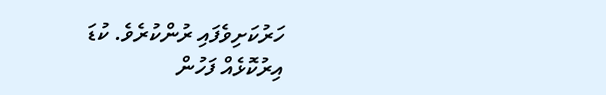ހަރުކަށިވެފައި ރުންކުރެވެ. ކުޑަ އިރުކޮޅެއް ފަހުން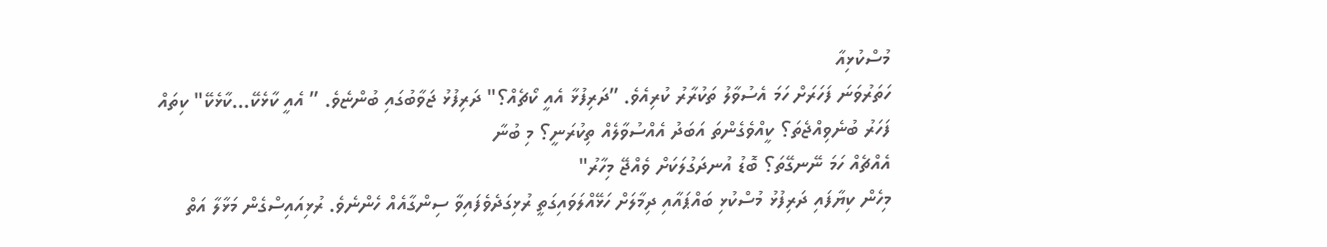މުސްކުޅިއާ
ހަތަރުވަނަ ފަހަރަށް ހަމަ އެސުވާލު ތަކުރާރު ކުރިއެވެ. ”ދަރިފުޅާ އެއީ ކޯޗެއް؟" ދަރިފުޅު ޖަވާބުގައި ބުންޏެވެ. ” އެއީ ކާޅެކޭ…ކާޅެކޭ" ކިތައް
ފަހަރު ބުނެވިއްޖެތަ؟ ކީއްވެގެންތަ އަބަދު އެއްސުވާލެއް ތިކުރަނީ؟ މި ބުނާ
އެއްޗެއް ހަމަ ނޭނގޭތަ؟ ބޮޑު އުނދަގުލަކަށް ވެއްޖޭ މިހާރު"
މިހެން ކިޔާފައި ދަރިފުޅު މުސްކުޅި ބައްޕައާއި ދިމާލަށް ހަޅޭއްލަވައިގަތީ ރުޅިގަދެވެފައިވާ ސިންގާއެއް ހެންނެވެ. ރުޅިއައިސްގެން މަޅާލާ އަތް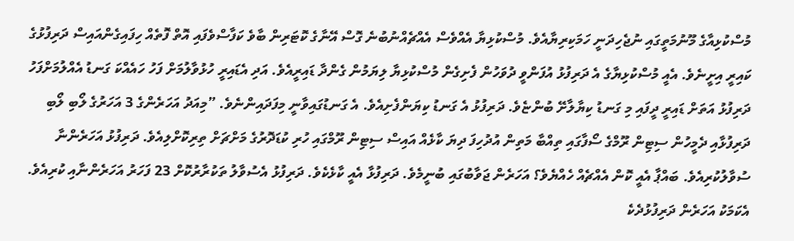މުސްކުޅިއާގެ މޫނުމަތީގައި ނުޖެހިދަނީ ހަމަކިރިޔާއެވެ. މުސްކުޅިޔާ އެއްވެސް އެއްޗެއްނުބުނެ ގޮސް އޭނާގެ ކޮޓަރިން ބާވެ ކަފާސްވެފައި އޮތް ފޮތެއް ހިފައިގެންއައިސް ދަރިފުޅުގެ ކައިރީ އިށީނެވެ. އެއީ މުސްކުޅިޔާގެ އެ ދަރިފުޅު އުފަންވީ ދުވަހުން ފެށިގެން މުސްކުޅިޔާ ލިޔަމުން ގެންދާ ޑައިރީއެވެ. އަދި އެޑައިރީ ހުޅުވާލުމަށް ފަހު ހައެއްކަ ގަނޑު އެއްލުމަށްފަހު ދަރިފުޅު އަތަށް ޑައިރީ ދީފައި މި ގަނޑު ކިޔާލާށޭ ބުންޏެވެ. ދަރިފުޅު އެ ގަނޑު ކިޔަންފެށިއެވެ. އެ ގަނޑުގައިވާނީ މިފަދައިންނެވެ. ”މިއަދު އަހަރެންގެ 3 އަހަރުގެ ލޯބި ލޯބި ދަރިފުޅާއި ދެމީހުން ސިޓިން ރޫމްގެ ސޯފާގައި ތިއްބާ މަތިން އުދުހިފަ ދިޔަ ކާޅެއް އައިސް ސިޓިން ރޫމްގައި ހުރި ކުޑަދޮރުގެ މަށްޗަށް ތިރިކޮށްލިއެވެ. ދަރިފުޅު އަހަރެންނާ ސުވާލުކުރިއެވެ. ބައްޕާ އެއީ ކޮން އެއްޗެއް ހެއްޔެވެ؟ އަހަރެން ޖަވާބުގައި ބުނީމެވެ. ދަރިފުޅާ އެއީ ކާޅެކެވެ. ދަރިފުޅު އެސުވާލު ތަކުރާރުކޮށް 23 ފަހަރު އަހަރެންނާއި ކުރިއެވެ. އެކަމަކު އަހަރެން ދަރިފުޅުދެކެ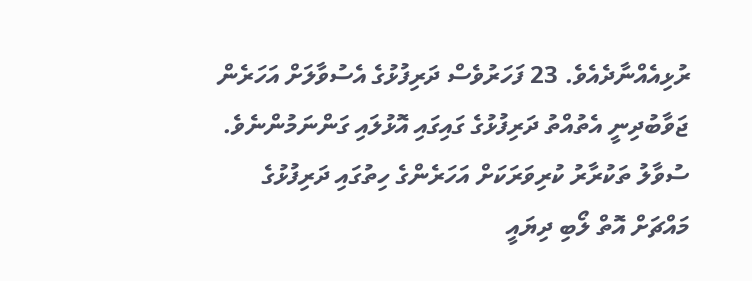ރުޅިއެއްނާދެއެވެ. 23 ފަހަރުވެސް ދަރިފުޅުގެ އެސުވާލަށް އަހަރެން ޖަވާބުދިނީ އެތުއްތު ދަރިފުޅުގެ ގައިގައި އޮޅުލައި ގަންނަމުންނެވެ. ސުވާލު ތަކުރާރު ކުރިވަރަކަށް އަހަރެންގެ ހިތުގައި ދަރިފުޅުގެ މައްޗަށް އޮތް ލޯބި ދިޔައީ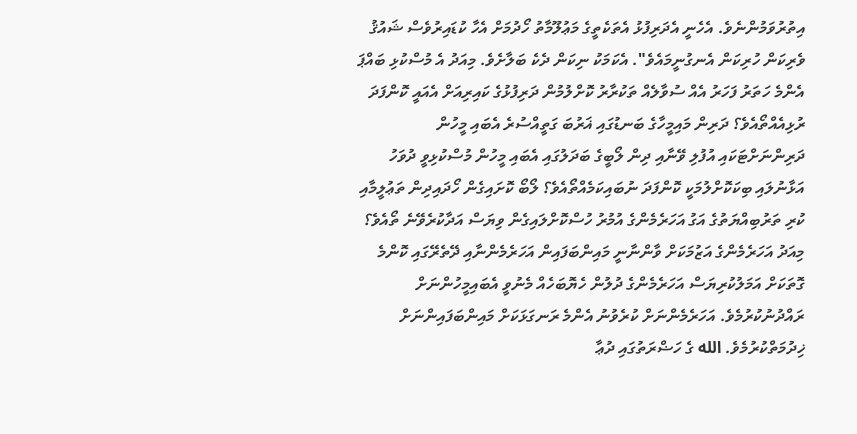އިތުރުވަމުންނެވެ. އެހެނީ އެދަރިފުޅު އެތަކެތީގެ މަޢުލޫމާތު ހޯދުމަށް އެހާ ކުޑައިރުވެސް ޝައުޤު ވެރިކަން ހުރިކަން އެނގުނީމައެވެ". އެކަމަކު ނިކަން ދެކެ ބަލާށެވެ. މިއަދު އެ މުސްކުޅި ބައްޕަ އެންމެ ހަތަރު ފަހަރު އެއް ސުވާލެއް ތަކުރާރު ކޮށްލުމުން ދަރިފުޅުގެ ކައިރިއަށް އެއައީ ކޮންފަދަ ރުޅިއެއްތޯއެވެ؟ ދަރިން މައިމީހާގެ ބަނޑުގައި ޣަރުބަ ގަތީއްސުރެ އެބައި މީހުން ދަރިންނަށްޓަކައި އުފުލި ވޭނާއި ދިން ލޯބީގެ ބަދަލުގައި އެބައި މީހުން މުސްކުޅިވީ ދުވަހު އަޅާނުލައި ބިކަކޮށްލުމަކީ ކޮންފަދަ ނުބައިކަމެއްތޯއެވެ؟ ލޯބޯ ކޮށައިގެން ހޯދައިދިން ތަޢުލީމާއި ކުރި ތަރުބިއްޔަތުގެ އަގު އަހަރެމެންގެ އުމުރު ހުސްކޮށްލައިގެން ވިޔަސް އަދާކުރެވޭނެ ތޯއެވެ؟ މިއަދު އަހަރެމެންގެ އަޒުމަކަށް ވާންނާނީ މައިންބަފައިން އަހަރެމެންނާއި ދޭތެރޭގައި ކޮންމެ ގޮތަކަށް އަމަލުކުރިޔަސް އަހަރެމެންގެ ދުލުން ހެޔޮބަހެއް މެނުވީ އެބައިމީހުންނަށް ރައްދުނުކުރުމެވެ. އަހަރެމެންނަށް ކުރެވުނު އެންމެ ރަނގަޅަކަށް މައިންބަފައިންނަށް ޚިދުމަތްކުރުމެވެ. الله ގެ ހަޟްރަތުގައި ދުޢާ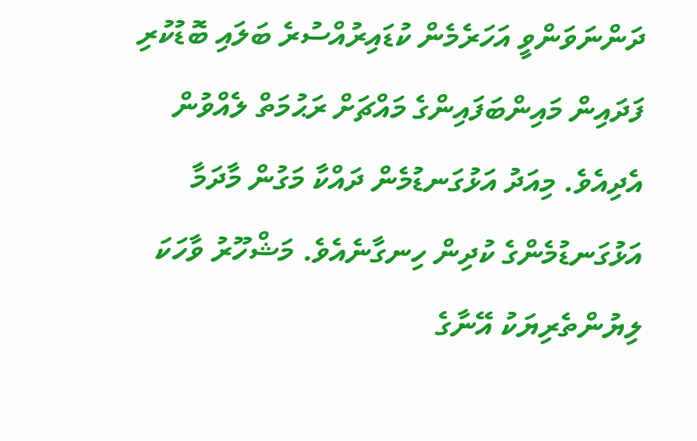ދަންނަވަންވީ އަހަރެމެން ކުޑައިރުއްސުރެ ބަލައި ބޮޑުކުރި ފަދައިން މައިންބަފައިންގެ މައްޗަށް ރަޙުމަތް ލެއްވުން އެދިއެވެ. މިއަދު އަޅުގަނޑުމެން ދައްކާ މަގުން މާދަމާ އަޅުގަނޑުމެންގެ ކުދިން ހިނގާނެއެވެ. މަޝްހޫރު ވާހަކަ ލިޔުންތެރިޔަކު އޭނާގެ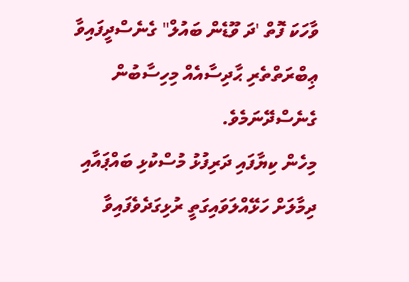ވާހަކަ ފޮތް 'ދަ ވޫޑެން ބައުލް" ގެނެސްދީފައިވާ ޢިބްރަތްތެރި ޙާދިސާއެއް މިހިސާބުން ގެނެސްދޭނަމެވެ.
މިހެން ކިޔާފައި ދަރިފުޅު މުސްކުޅި ބައްޕައާއި ދިމާލަށް ހަޅޭއްލަވައިގަތީ ރުޅިގަދެވެފައިވާ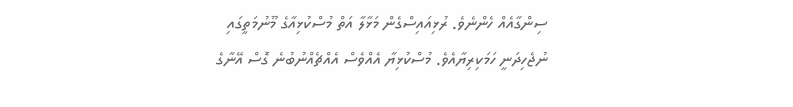ސިންގާއެއް ހެންނެވެ. ރުޅިއައިސްގެން މަޅާލާ އަތް މުސްކުޅިއާގެ މޫނުމަތީގައި ނުޖެހިދަނީ ހަމަކިރިޔާއެވެ. މުސްކުޅިޔާ އެއްވެސް އެއްޗެއްނުބުނެ ގޮސް އޭނާގެ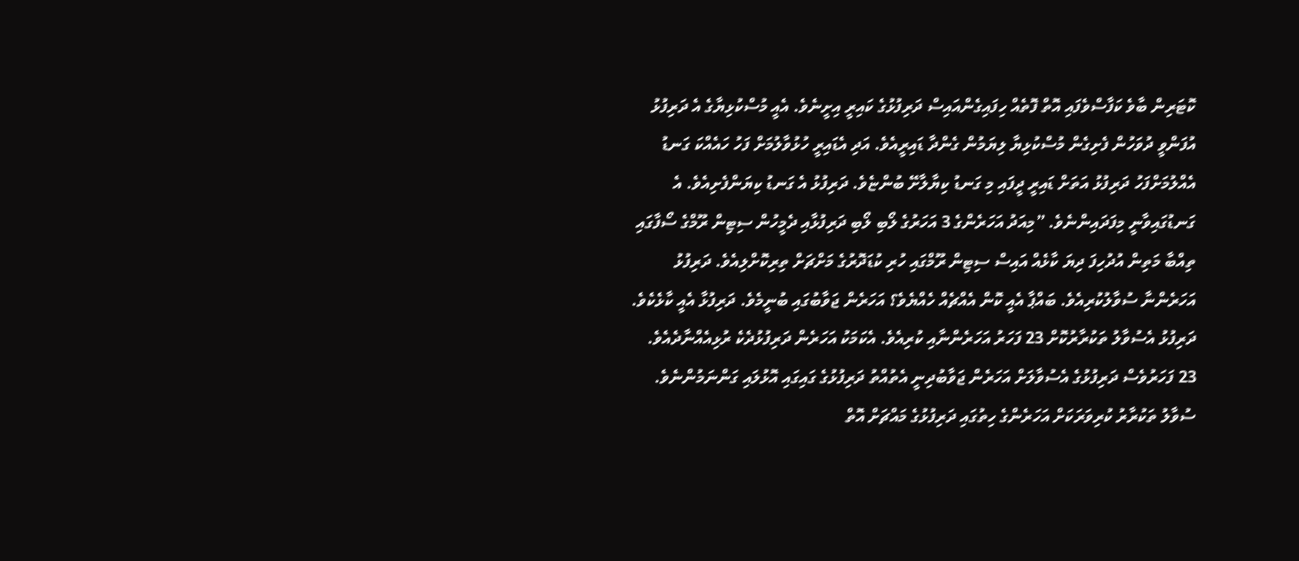ކޮޓަރިން ބާވެ ކަފާސްވެފައި އޮތް ފޮތެއް ހިފައިގެންއައިސް ދަރިފުޅުގެ ކައިރީ އިށީނެވެ. އެއީ މުސްކުޅިޔާގެ އެ ދަރިފުޅު އުފަންވީ ދުވަހުން ފެށިގެން މުސްކުޅިޔާ ލިޔަމުން ގެންދާ ޑައިރީއެވެ. އަދި އެޑައިރީ ހުޅުވާލުމަށް ފަހު ހައެއްކަ ގަނޑު އެއްލުމަށްފަހު ދަރިފުޅު އަތަށް ޑައިރީ ދީފައި މި ގަނޑު ކިޔާލާށޭ ބުންޏެވެ. ދަރިފުޅު އެ ގަނޑު ކިޔަންފެށިއެވެ. އެ ގަނޑުގައިވާނީ މިފަދައިންނެވެ. ”މިއަދު އަހަރެންގެ 3 އަހަރުގެ ލޯބި ލޯބި ދަރިފުޅާއި ދެމީހުން ސިޓިން ރޫމްގެ ސޯފާގައި ތިއްބާ މަތިން އުދުހިފަ ދިޔަ ކާޅެއް އައިސް ސިޓިން ރޫމްގައި ހުރި ކުޑަދޮރުގެ މަށްޗަށް ތިރިކޮށްލިއެވެ. ދަރިފުޅު އަހަރެންނާ ސުވާލުކުރިއެވެ. ބައްޕާ އެއީ ކޮން އެއްޗެއް ހެއްޔެވެ؟ އަހަރެން ޖަވާބުގައި ބުނީމެވެ. ދަރިފުޅާ އެއީ ކާޅެކެވެ. ދަރިފުޅު އެސުވާލު ތަކުރާރުކޮށް 23 ފަހަރު އަހަރެންނާއި ކުރިއެވެ. އެކަމަކު އަހަރެން ދަރިފުޅުދެކެ ރުޅިއެއްނާދެއެވެ. 23 ފަހަރުވެސް ދަރިފުޅުގެ އެސުވާލަށް އަހަރެން ޖަވާބުދިނީ އެތުއްތު ދަރިފުޅުގެ ގައިގައި އޮޅުލައި ގަންނަމުންނެވެ. ސުވާލު ތަކުރާރު ކުރިވަރަކަށް އަހަރެންގެ ހިތުގައި ދަރިފުޅުގެ މައްޗަށް އޮތް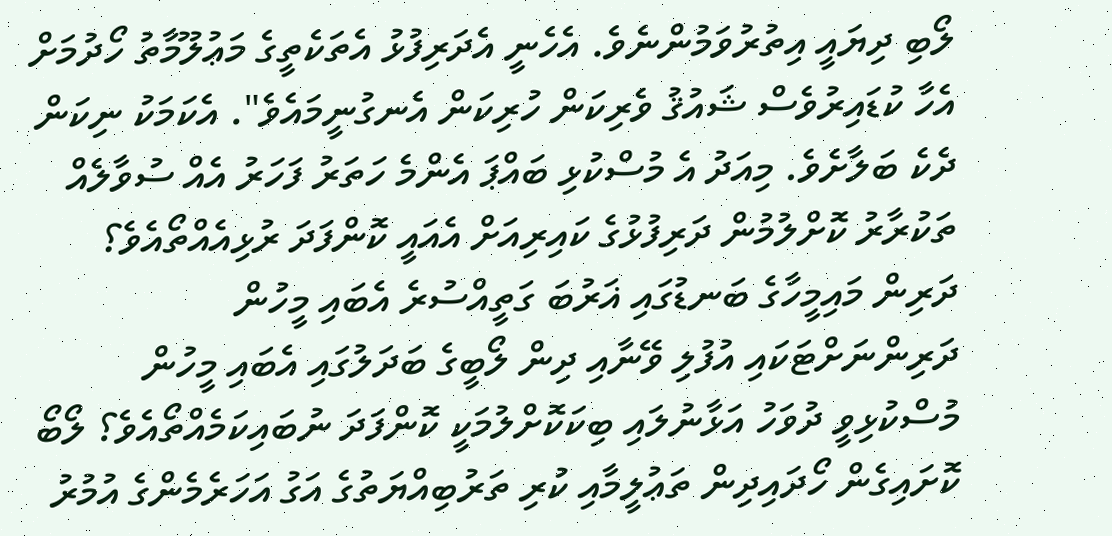ލޯބި ދިޔައީ އިތުރުވަމުންނެވެ. އެހެނީ އެދަރިފުޅު އެތަކެތީގެ މަޢުލޫމާތު ހޯދުމަށް އެހާ ކުޑައިރުވެސް ޝައުޤު ވެރިކަން ހުރިކަން އެނގުނީމައެވެ". އެކަމަކު ނިކަން ދެކެ ބަލާށެވެ. މިއަދު އެ މުސްކުޅި ބައްޕަ އެންމެ ހަތަރު ފަހަރު އެއް ސުވާލެއް ތަކުރާރު ކޮށްލުމުން ދަރިފުޅުގެ ކައިރިއަށް އެއައީ ކޮންފަދަ ރުޅިއެއްތޯއެވެ؟ ދަރިން މައިމީހާގެ ބަނޑުގައި ޣަރުބަ ގަތީއްސުރެ އެބައި މީހުން ދަރިންނަށްޓަކައި އުފުލި ވޭނާއި ދިން ލޯބީގެ ބަދަލުގައި އެބައި މީހުން މުސްކުޅިވީ ދުވަހު އަޅާނުލައި ބިކަކޮށްލުމަކީ ކޮންފަދަ ނުބައިކަމެއްތޯއެވެ؟ ލޯބޯ ކޮށައިގެން ހޯދައިދިން ތަޢުލީމާއި ކުރި ތަރުބިއްޔަތުގެ އަގު އަހަރެމެންގެ އުމުރު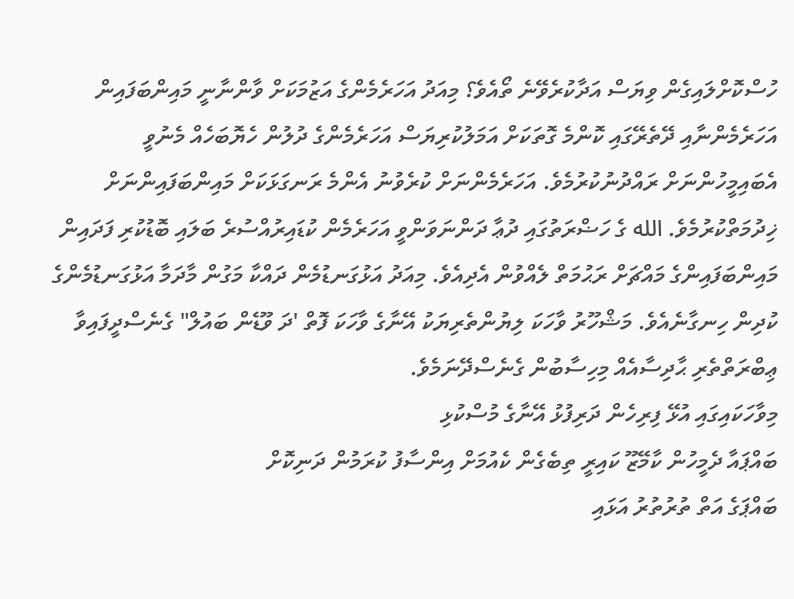ހުސްކޮށްލައިގެން ވިޔަސް އަދާކުރެވޭނެ ތޯއެވެ؟ މިއަދު އަހަރެމެންގެ އަޒުމަކަށް ވާންނާނީ މައިންބަފައިން އަހަރެމެންނާއި ދޭތެރޭގައި ކޮންމެ ގޮތަކަށް އަމަލުކުރިޔަސް އަހަރެމެންގެ ދުލުން ހެޔޮބަހެއް މެނުވީ އެބައިމީހުންނަށް ރައްދުނުކުރުމެވެ. އަހަރެމެންނަށް ކުރެވުނު އެންމެ ރަނގަޅަކަށް މައިންބަފައިންނަށް ޚިދުމަތްކުރުމެވެ. الله ގެ ހަޟްރަތުގައި ދުޢާ ދަންނަވަންވީ އަހަރެމެން ކުޑައިރުއްސުރެ ބަލައި ބޮޑުކުރި ފަދައިން މައިންބަފައިންގެ މައްޗަށް ރަޙުމަތް ލެއްވުން އެދިއެވެ. މިއަދު އަޅުގަނޑުމެން ދައްކާ މަގުން މާދަމާ އަޅުގަނޑުމެންގެ ކުދިން ހިނގާނެއެވެ. މަޝްހޫރު ވާހަކަ ލިޔުންތެރިޔަކު އޭނާގެ ވާހަކަ ފޮތް 'ދަ ވޫޑެން ބައުލް" ގެނެސްދީފައިވާ ޢިބްރަތްތެރި ޙާދިސާއެއް މިހިސާބުން ގެނެސްދޭނަމެވެ.
މިވާހަކައިގައި އުޅޭ ފިރިހެން ދަރިފުޅު އޭނާގެ މުސްކުޅި
ބައްޕައާ ދެމީހުން ކާމޭޒޫ ކައިރީ ތިބެގެން ކެއުމަށް އިންސާފު ކުރަމުން ދަނިކޮށް
ބައްޕަގެ އަތް ތުރުތުރު އަޅައި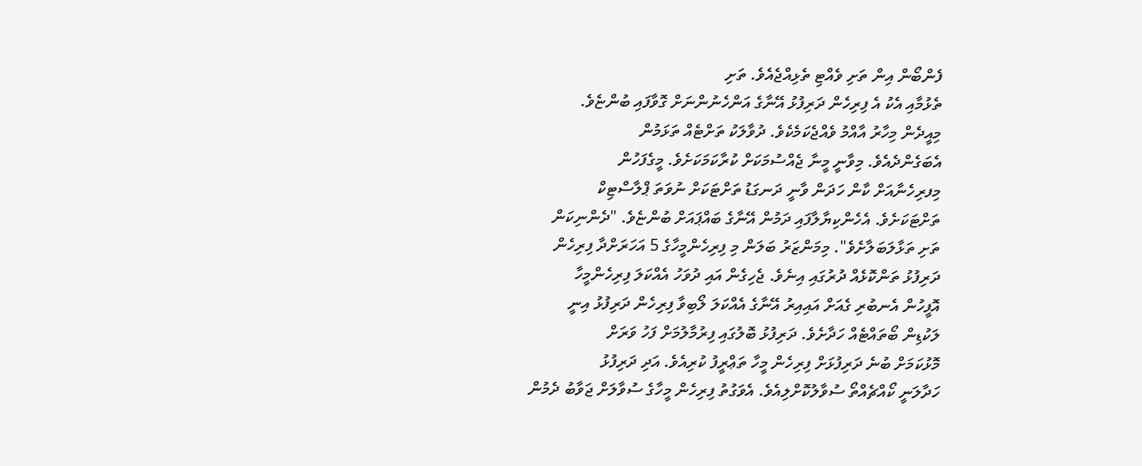ފެންބޯން އިން ތަށި ވެއްޓި ތެޅިއްޖެއެވެ. ތަށި
ތެޅުމާއި އެކު އެ ފިރިހެން ދަރިފުޅު އޭނާގެ އަންހެނުންނަށް ގޮވާފައި ބުންޏެވެ.
މިއީދެން މިހާރު އާއްމު ވެއްޖެކަމެކެވެ. ދުވާލަކު ތަށްޓެއް ތަޅަމުން
އެބަގެންދެއެވެ. މިވާނީ މީނާ ޖެއްސުމަކަށް ކުރާކަމަކަށެވެ. މީގެފަހުން
މިފރިހެނާއަށް ކާން ހަދަން ވާނީ ދަނގަޑު ތަށްޓަކަށް ނުވަތަ ޕްލާސްޓިކް
ތަށްޓަކަށެވެ. އެހެންކިޔާލާފައި ދަމުން އޭނާގެ ބައްޕައަށް ބުންޏެވެ. "ދެންނިކަން
ތަށި ތަޅާލަބަލާށެވެ". މިމަންޒަރު ބަލަން މި ފިރިހެންމީހާގެ 5 އަހަރަށްދާ ފިރިހެން
ދަރިފުޅު ތަންކޮޅެއް ދުރުގައި އިނެވެ. ޖެހިގެން އައި ދުވަހު އެއްކަލަ ފިރިހެންމީހާ
އޮފީހުން އެނބުރި ގެއަށް އައިއިރު އޭނާގެ އެއްކަލަ ލޯބިވާ ފިރިހެން ދަރިފުޅު އިނީ
ލަކުޑިން ބޯތައްޓެއް ހަދާށެވެ. ދަރިފުޅު ބޮލުގައި ފިރުމާލުމަށް ފަހު ވަރަށް
މޮޅުކަމަށް ބުނެ ދަރިފުޅަށް ފިރިހެން މީހާ ތަޢްރީފު ކުރިއެވެ. އަދި ދަރިފުޅު
ހަދާލަނީ ކޯއްޗެއްތޯ ސުވާލުކޮށްލިއެވެ. އެވަގުތު ފިރިހެން މީހާގެ ސުވާލަށް ޖަވާބު ދެމުން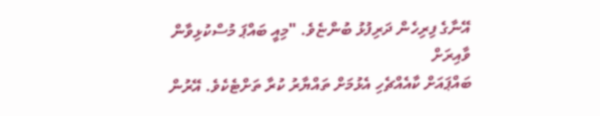އޭނާގެ ފިރިހެން ދަރިފުޅު ބުންޏެވެ. "މިއީ ބައްޕަ މުސްކުޅިވާން ވާއިރަށް
ބައްޕައަށް ކާއެއްޗެހި އެޅުމަށް ތައްޔާރު ކުރާ ތަށްޓެކެވެ. އޭރުން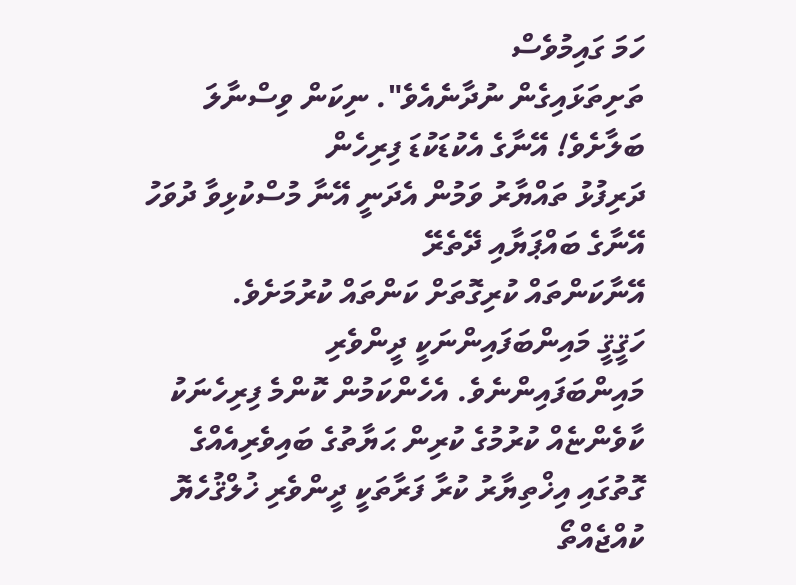ހަމަ ގައިމުވެސް
ތަށިތަޅައިގެން ނުދާނެއެވެ". ނިކަން ވިސްނާލަ ބަލާށެވެ! އޭނާގެ އެކުޑަކުޑަ ފިރިހެން
ދަރިފުޅު ތައްޔާރު ވަމުން އެދަނީ އޭނާ މުސްކުޅިވާ ދުވަހު އޭނާގެ ބައްޕަޔާއި ދޭތެރޭ
އޭނާކަންތައް ކުރިގޮތަށް ކަންތައް ކުރުމަށެވެ.
ހަޤީޤީ މައިންބަފައިންނަކީ ދީންވެރި މައިންބަފައިންނެވެ. އެހެންކަމުން ކޮންމެ ފިރިހެނަކު ކާވެންޏެއް ކުރުމުގެ ކުރިން ޙަޔާތުގެ ބައިވެރިއެއްގެ ގޮތުގައި އިޚްތިޔާރު ކުރާ ފަރާތަކީ ދީންވެރި ޚުލްޤުހެޔޮ ކުއްޖެއްތޯ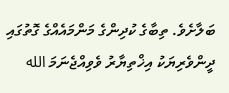ބަލާށެވެ. ތިބާގެ ކުދިންގެ މަންމައެއްގެ ގޮތުގައި ދީންވެރިޔަކު އިޚްތިޔާރު ވެވިއްޖެނަމަ الله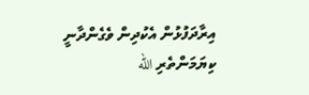އިރާދަފުޅުން އެކުދިން ވެގެންދާނީ ކިޔަމަންތެރި الله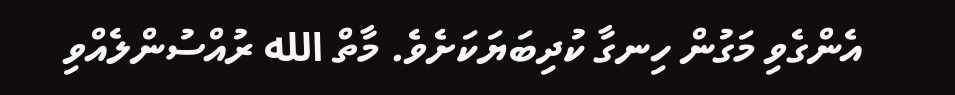އެންގެވި މަގުން ހިނގާ ކުދިބަޔަކަށެވެ. މާތް الله ރުއްސުންލެއްވި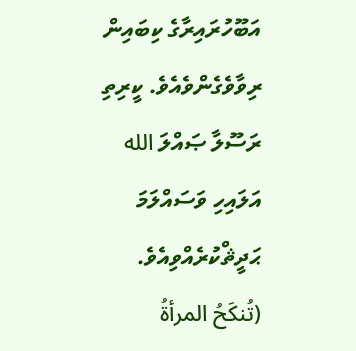އަބޫހުރައިރާގެ ކިބައިން ރިވާވެގެންވެއެވެ. ކީރިތި ރަސޫލާ ޞައްލަ الله އަލައިހި ވަސައްލަމަ ޙަދީޘްކުރެއްވިއެވެ. (تُنكَحُ المرأةُ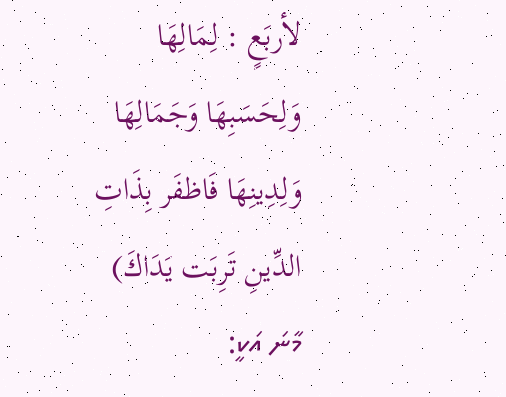لأربَعٍ : لِمَالِهَا وَلِحَسَبِهَا وَجَمَالِهَا وَلِدِينِهَا فَاظفَر بِذَاتِ الدِّينِ تَرِبَت يَدَاكَ) މާނަ އަކީ: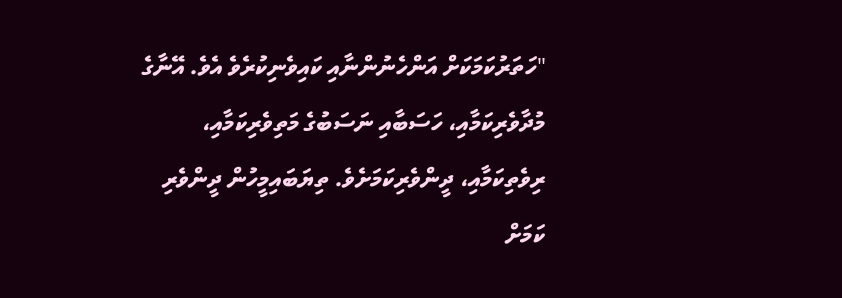"ހަތަރުކަމަކަށް އަންހެނުންނާއި ކައިވެނިކުރެވެ އެވެ. އޭނާގެ މުދާވެރިކަމާއި، ހަސަބާއި ނަސަބުގެ މަތިވެރިކަމާއި، ރިވެތިކަމާއި، ދީންވެރިކަމަށެވެ. ތިޔަބައިމީހުން ދީންވެރި ކަމަށް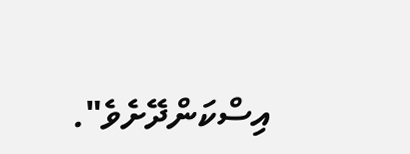އިސްކަންދޭށެވެ".